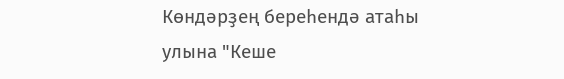Көндәрҙең береһендә атаһы улына "Кеше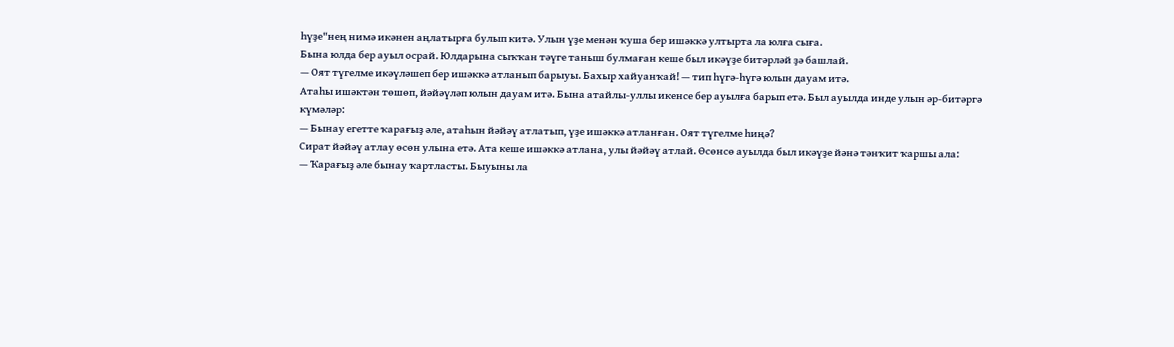һүҙе"нең нимә икәнен аңлатырға булып китә. Улын үҙе менән ҡуша бер ишәккә ултырта ла юлға сыға.
Бына юлда бер ауыл осрай. Юлдарына сыҡҡан тәүге таныш булмаған кеше был икәүҙе битәрләй ҙә башлай.
— Оят түгелме икәүләшеп бер ишәккә атланып барыуы. Бахыр хайуанҡай! — тип һүгә-һүгә юлын дауам итә.
Атаһы ишәктән төшөп, йәйәүләп юлын дауам итә. Бына атайлы-уллы икенсе бер ауылға барып етә. Был ауылда инде улын әр-битәргә күмәләр:
— Бынау егетте ҡарағыҙ әле, атаһын йәйәү атлатып, үҙе ишәккә атланған. Оят түгелме һиңә?
Сират йәйәү атлау өсөн улына етә. Ата кеше ишәккә атлана, улы йәйәү атлай. Өсөнсө ауылда был икәүҙе йәнә тәнҡит ҡаршы ала:
— Ҡарағыҙ әле бынау ҡартласты. Быуыны ла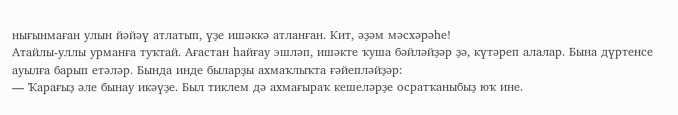нығынмаған улын йәйәү атлатып, үҙе ишәккә атланған. Кит, әҙәм мәсхәрәһе!
Атайлы-уллы урманға туҡтай. Ағастан һайғау эшләп, ишәкте ҡуша бәйләйҙәр ҙә, күтәреп алалар. Бына дүртенсе ауылға барып етәләр. Бында инде быларҙы ахмаҡлыҡта ғәйепләйҙәр:
— Ҡарағыҙ әле бынау икәүҙе. Был тиклем дә ахмағыраҡ кешеләрҙе осратҡаныбыҙ юҡ ине.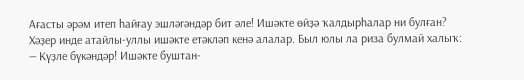Ағасты әрәм итеп һайғау эшләгәндәр бит әле! Ишәкте өйҙә ҡалдырһалар ни булған?
Хәҙер инде атайлы-уллы ишәкте етәкләп кенә алалар. Был юлы ла риза булмай халыҡ:
— Күҙле бүкәндәр! Ишәкте буштан-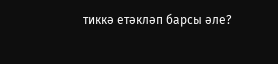тиккә етәкләп барсы әле?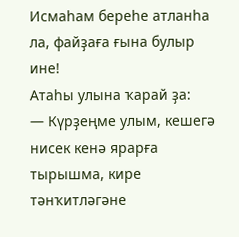Исмаһам береһе атланһа ла, файҙаға ғына булыр ине!
Атаһы улына ҡарай ҙа:
— Күрҙеңме улым, кешегә нисек кенә ярарға тырышма, кире тәнҡитләгәне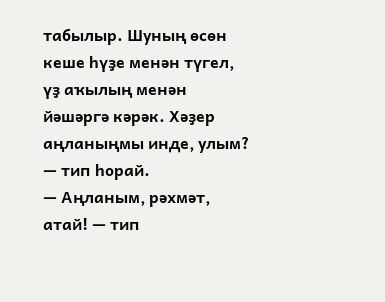табылыр. Шуның өсөн кеше һүҙе менән түгел, үҙ аҡылың менән йәшәргә кәрәк. Хәҙер аңланыңмы инде, улым? — тип һорай.
— Аңланым, рәхмәт, атай! — тип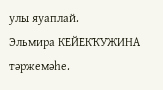улы яуаплай.
Эльмира КЕЙЕКҠУЖИНА тәржемәһе.